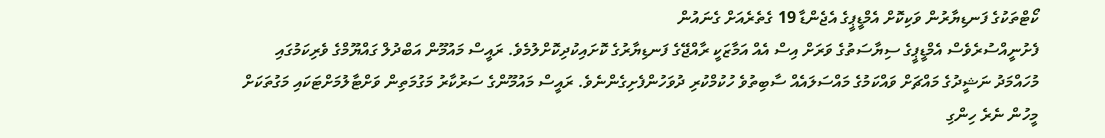ކޯޓްތަކުގެ ފަނޑިޔާރުން ވަކިކޮށް އެމްޑީޕީގެ އެޖެންޑާ 19 ގެތެރެއަށް ގެނައުން
ފެށުނީއްސުރެވެސް އެމްޑީޕީގެ ސިޔާސަތުގެ ވަރަށް އިސް އެއް އަމާޒަކީ ރާއްޖޭގެ ފަނޑިޔާރުގެ ކޮށައިކުދިކޮށްލުމެވެ. ރައީސް މައުމޫން އަބްދުލް ގައްޔޫމްގެ ވެރިކަމުގައި މުހައްމަދު ނަޝީދުގެ މައްޗަށް ވައްކަމުގެ މައްސަލައެއް ސާބިތުވެ ހުކުމްކުރި ދުވަހުންފެށިގެންނެވެ. ރައީސް މައުމޫންގެ ސަރުކާރު މަގުމަތިން ވަށްޓާލުމަށްޓަކައި މަގުތަކަށް މީހުން ނެރެ ހިންގި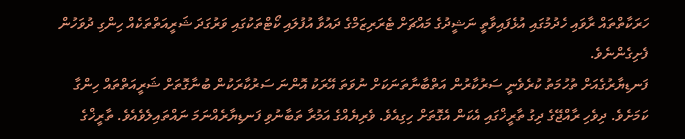ހަރަކާތްތައް ރާވައި ހެދުމުގައި އުޅެފައިވާތީ ނަޝީދުގެ މައްޗަށް ޓެރަރިޒަމްގެ ދައުވާ އުފުލައި ކޯޓްތަކުގައި ވަރުގަދަ ޝަރީއަތްތަކެއް ހިންގި ދުވަހުން ފެށިގެންނެވެ.
ފަނޑިޔާރުގެއަށް ތުހުމަތު ކުރެވެނީ ސަރުކާރުން އަތްބާނާތަނަކަށް ނުވަތަ އޭރަކު އޮންނަ ސަރުކާރަކުން ބުނާގޮތަށް ޝަރީއަތްތައް ހިންގާ ކަމަށެވެ. ދިވެހި ރާއްޖޭގެ ދިގު ތާރީޚްގައި އެކަން އެގޮތަށް ހިގިއެވެ. ވެރިޔެއްގެ އަމުރާ ތަބާނުވި ފަނޑިޔާރެއްނަމަ ނައްތައިލެވެއެވެ. ތާރީޚްގެ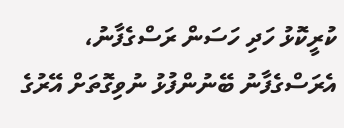ކުރީކޮޅު ހަދި ހަސަން ރަސްގެފާނު، އެރަސްގެފާނު ބޭނުންފުޅު ނުވިގޮތަށް އޭރުގެ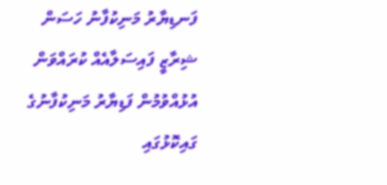ފަނޑިޔާރު މަނިކުފާނު ހަސަން ޝިރާޒީ ފައިސަލާއެއް ކުރައްވަން އުޅުއްވުމުން ފަޑިޔާރު މަނިކުފާނުގެ ގައިކޮޅުގައި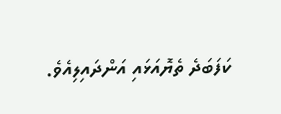ކަފަބަދެ ތެޔޮއަޅައި އަންދައިލިއެވެ.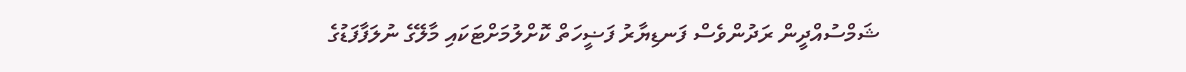ޝަމްސުއްދީން ރަދުންވެސް ފަނޑިޔާރު ފަޟީހަތް ކޮށްލުމަށްޓަކައި މާލޭގެ ނުލަފާފަޑުގެ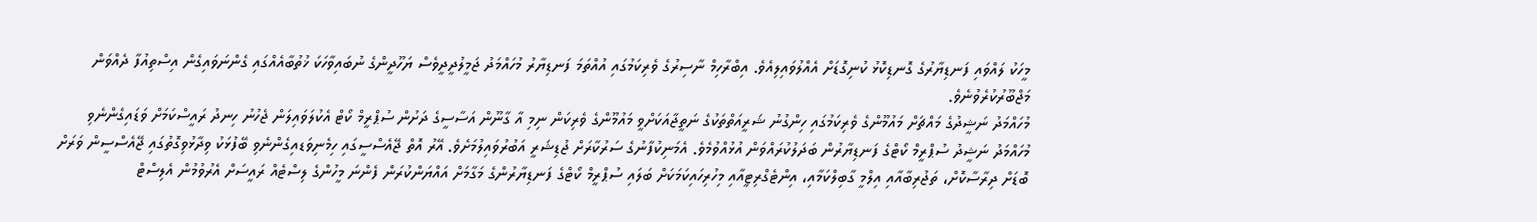މީހަކު ލައްވައި ފަނޑިޔާރުގެ ގޮނޑިކޮޅު ކުނިގޮޑަށް އެއްލުވައިލިއެވެ. އިބްރާހިމް ނާސިރުގެ ވެރިކަމުގައި އުއްތަމަ ފަނޑިޔާރު މުހައްމަދު ޖަމީލުދީދީވެސް ޔަހޫދީންގެ ނުބައިވާހަކަ ޚުތުބާއެއްގައި ގެންނަވައިގެން އިސްތިއުފާ ދެއްވަން މަޖްބޫރުކުރެވުނެވެ.
މުހައްމަދު ނަޝީދުގެ މައްޗަށް މައުމޫންގެ ވެރިކަމުގައި ހިންގުނު ޝަރީއަތްތަކުގެ ނަތީޖާއަކަށްވީ މައުމޫންގެ ވެރިކަން ނިމި އާ ގާނޫން އަސާސީގެ ދަށުން ސުޕްރީމް ކޯޓް އެކުލަވައިލަން ޖެހުނު ހިނދު ރައީސްކަމަށް ވަޑައިގެންނެވި މުހައްމަދު ނަޝީދު ސުޕްރީމް ކޯޓްގެ ފަނޑިޔާރުން ބަދަލުކުރައްވަން އުޅުއްވުމެވެ. އެމަނިކުފާނުގެ ސަރުކާރަށް ޖުޑިޝަރީ އަބުރުވައިލުމަށެވެ. އޭރު އޮތް ޖޭއެސްސީގައި ހިމެނިވަޑއިގެންނެވި ބޭފުޅަކު ވިދާޅުވިގޮތުގައި ޖޭއެސްސީން ވަރަށް ބޮޑަށް ދިރާސާކޮށް، ތަޖުރިބާއާއި އިލްމީ ގާބިލްކަމާއި، އިންޓެގްރިޓީއާއި މިހުރިހައިކަމަކަށް ބަލައި ސުޕްރީމް ކޯޓްގެ ފަނޑިޔާރުންގެ މަގާމަށް އައްޔަންކުރަން ފެންނަ މީހުންގެ ލިސްޓެއް ރައީސަށް އެރުވުމުން އެލިސްޓް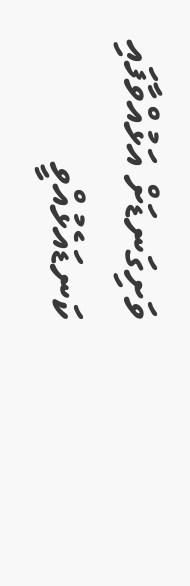ވަށިގަނޑަށް އަޅުއްވާފައި ކަނޑައެޅުއްވީ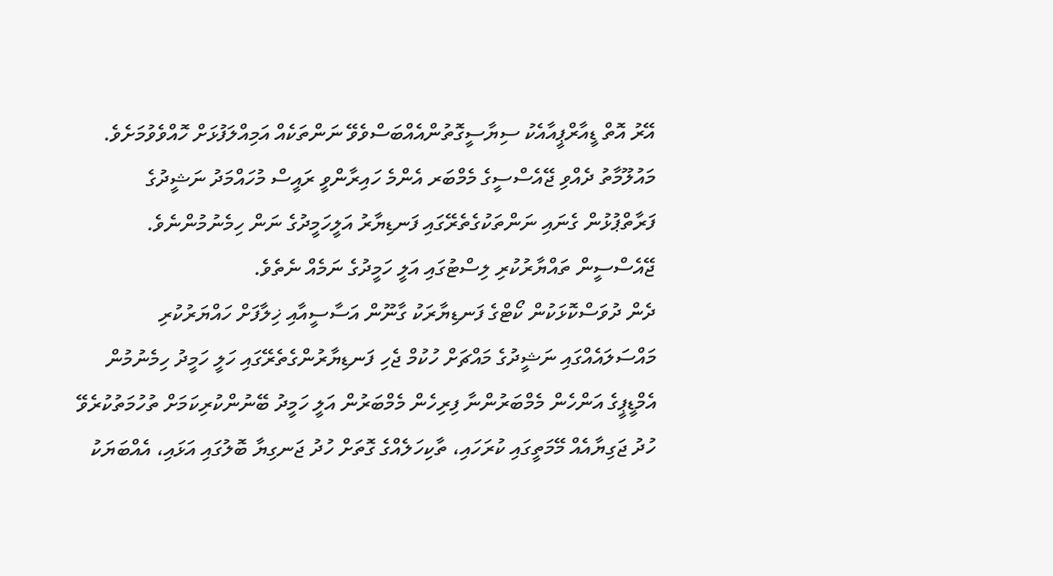އޭރު އޮތް ޑީއާރްޕީއާއެކު ސިޔާސީގޮތުންއެއްބަސްވެވޭ ނަންތަކެއް އަމިއްލަފުޅަށް ހޮއްވެވުމަށެވެ. މައުލޫމާތު ދެއްވި ޖޭއެސްސީގެ މެމްބަރ އެންމެ ހައިރާންވީ ރައީސް މުހައްމަދު ނަޝީދުގެ ފަރާތްޕުޅުން ގެނައި ނަންތަކުގެތެރޭގައި ފަނޑިޔާރު އަލީހަމީދުގެ ނަން ހިމެނުމުންނެވެ. ޖޭއެސްސީން ތައްޔާރުކުރި ލިސްޓުގައި އަލީ ހަމީދުގެ ނަމެއް ނެތެވެ.
ދެން ދުވަސްކޮޅަކުން ކޯޓްގެ ފަނޑިޔާރަކު ގާނޫން އަސާސީއާއި ޚިލާފަށް ހައްޔަރުކުރި މައްސަލައެއްގައި ނަޝީދުގެ މައްޗަށް ހުކުމް ޖެހި ފަނޑިޔާރުންގެތެރޭގައި ހަލީ ހަމީދު ހިމެނުމުން އެމްޑީޕީގެ އަންހެން މެމްބަރުންނާ ފިރިހެން މެމްބަރުން އަލީ ހަމީދު ބޭނުންކުރިކަމަށް ތުހުމަތުކުރެވޭ ހުދު ޖަގިޔާއެއް މޭމަތީގައި ކުރަހައި، ތާކިހަލެއްގެ ގޮތަށް ހުދު ޖަނގިޔާ ބޮލުގައި އަޅައި، އެއްބަޔަކު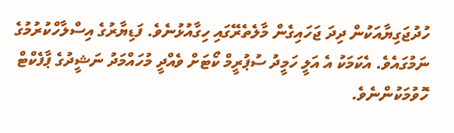ހުދުޖަގިޔާއަކުން ދިދަ ޖަހައިގެން މާލެތެރޭގައި ހިގާއުޅުނެވެ. ފަޑިޔާރުގެ އިސްލާހްކުރުމުގެ ނަމުގައެވެ. އެކަމަކު އެ އަލީ ހަމީދު ސުޕުރީމް ކޯޓަށް ވެއްދީ މުހައްމަދު ނަޝީދުގެ ޕާފެކްޓް ހޮވުމަކުންނެވެ.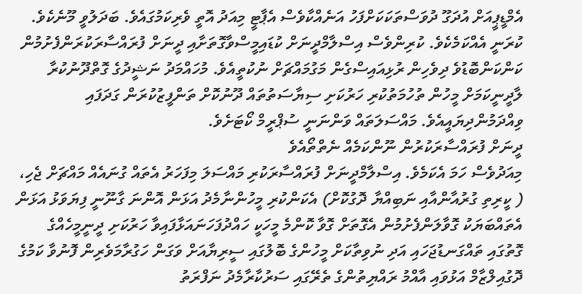އެމްޑީޕީއަށް އުދަގޫ ދުވަސްތަކަކަށްފަހު އަނެއްކާވެސް އެޕާޓީ މިއަދު އޮތީ ވެރިކަމުގައެވެ. ބަދަލުވީ މޫނެކެވެ. ކުރަނީ އެއްކަމެކެވެ. ކުރިންވެސް އިސްލާމްދީނަށް ކުޑައިމީސްވާގޮތަށާއި ދީނަށް ފުރައްސާރަކުރަންފެށުމުން ކަންކަންބޮޑުވެ ދިވެހިން ރުޅިއައިސްގެން މަގުމައްޗަށް ނުކުތީއެވެ. މުހައްމަދު ނަޝީދުގެ ގޮތްދޫނުކުރާ ލާދީނީކަމަށް މީހުން ތުހުމަތުކުރި ހަރުކަށި ސިޔާސަތުތައް ދޫނުކޮށް ތަންފީޒުކުރަން ގަދަފައި ވިއްދަމުންދިޔައީއެވެ. މައްސަލަތައް ވަންނަނީ ސުޕްރީމް ކޯޓަށެވެ.
ދީނަށް ފުރައްސާރަކުރުން ނޫންކަމެއް ނެތްތޯއެވެ
މިއަދުވެސް ހަމަ އެކަމެވެ. އިސްލާމްދީނަށް ފުރައްސާރަކުރި މައްސަލަ މިފަހަރު އެތައް ގުނައެއް މައްޗަށް ޖެހި، ( ކީރިތި ގުރުއާންއާއި ނަބިއްޔާ ދޮގުކޮށް) އެކަންކުރި މީހުންނާމެދު އަޅަން އޮންނަ ގާނޫނީ ފިޔަވަޅު އަޅަން އެތައްބަޔަކު ގޮވާލަންފެށުމުން އެގޮތަށް ގޮވާ ކޮންމެ މީހަކީ ހައްދުފަހަނައަޅާފައިވާ ހަރުކަށި ދީނީމީހެއްގެ ގޮތުގައި ތައްގަނޑުޖަހައި އަދި ނުވިތާކަށް މީހުންގެ ބޮލުގައި ސީރިޔާއަށް ވަގަން ހަގުރާމަވެރިން ފޮނުވާ ކަމުގެ ދޮގުއިލްޒާމް އަޅުވައި އާއްމު ރައްޔިތުންގެ ތެރޭގައި ސަރުކާރާމެދު ނަފްރަތު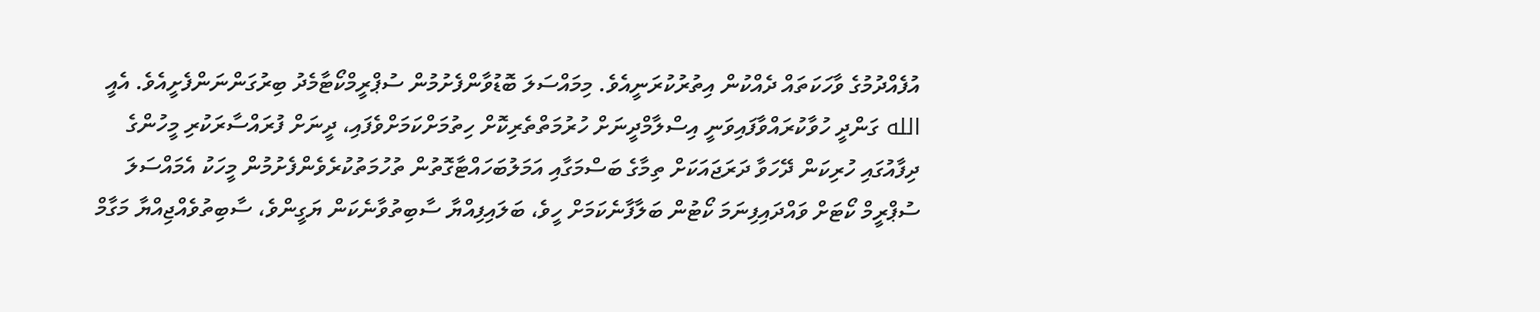އުފެއްދުމުގެ ވާހަކަތައް ދެއްކުން އިތުރުކުރަނީއެވެ. މިމައްސަލަ ބޮޑުވާންފެށުމުން ސުޕްރީމްކޯޓާމެދު ބިރުގަންނަންފެށީއެވެ. އެއީ الله ގަންދީ ހުވާކުރައްވާފައިވަނީ އިސްލާމްދީނަށް ހުރުމަތްތެރިކޮށް ހިތުމަށްކަމަށްވެފައި، ދީނަށް ފުރައްސާރަކުރި މީހުންގެ ދިފާއުގައި ހުރިކަން ދޭހަވާ ދަރަޖައަކަށް ތިމާގެ ބަސްމަގާއި އަމަލުބަހައްޓާގޮތުން ތުހުމަތުކުރެވެންފެށުމުން މީހަކު އެމައްސަލަ ސުޕްރީމް ކޯޓަށް ވައްދައިފިނަމަ ކޯޓުން ބަލާފާނެކަމަށް ހީވެ، ބަލައިފިއްޔާ ސާބިތުވާނެކަން ޔަގީންވެ، ސާބިތުވެއްޖިއްޔާ މަގާމް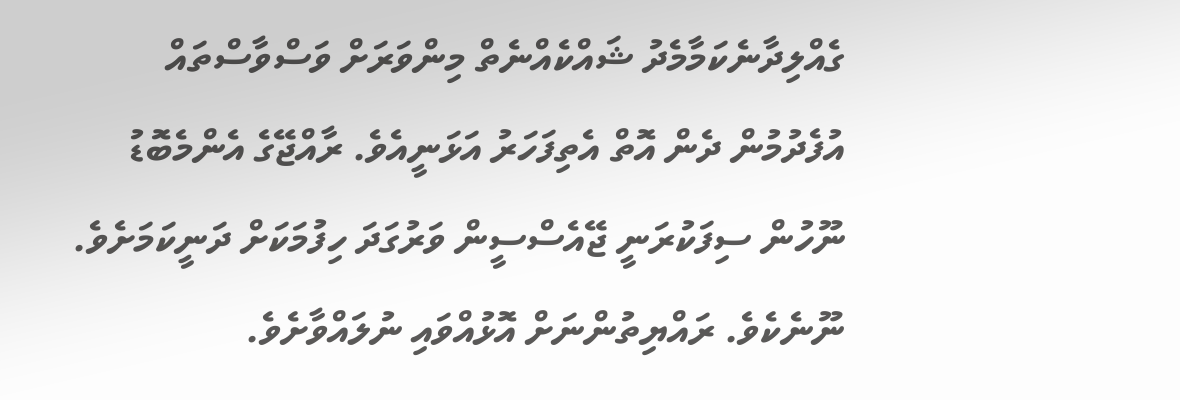ގެއްލިދާނެކަމާމެދު ޝައްކެއްނެތް މިންވަރަށް ވަސްވާސްތައް އުފެދުމުން ދެން އޮތް އެތިފަހަރު އަޅަނީއެވެ. ރާއްޖޭގެ އެންމެބޮޑު ނޫހުން ސިފަކުރަނީ ޖޭއެސްސީން ވަރުގަދަ ހިފުމަކަށް ދަނީކަމަށެވެ. ނޫނެކެވެ. ރައްޔިތުންނަށް އޮޅުއްވައި ނުލައްވާށެވެ.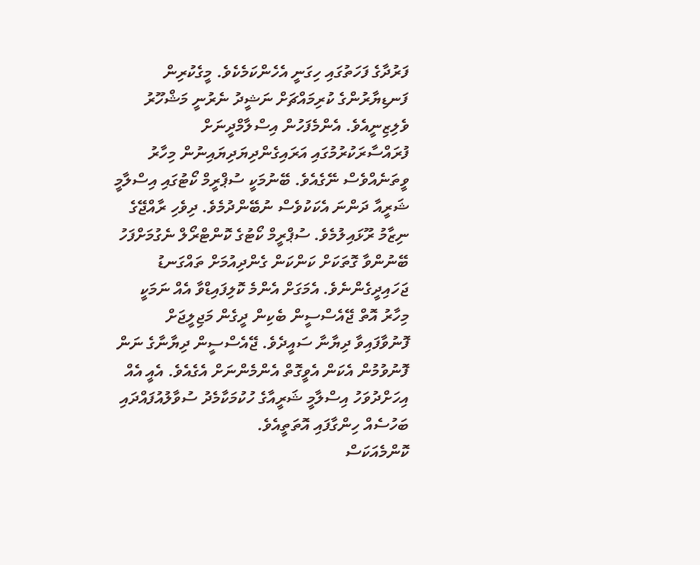ފަރުދާގެ ފަހަތުގައި ހިގަނީ އެހެންކަމެކެވެ. މީގެކުރިން ފަނޑިޔާރުންގެ ކުރިމައްޗަށް ނަޝީދު ނެރުނީ މަޝްހޫރު ވެލިޒިނީއެވެ. އެންމެފަހުން އިސްލާމްދީނަށް ފުރައްސާރަކުރުމުގައި އަރައިގެންދިޔަދިޔައިނުން މިހާރު ވީތަނެއްވެސް ނޭގެއެވެ. ބޭނުމަކީ ސުޕްރީމް ކޯޓުގައި އިސްލާމީ ޝަރީއާ ދަންނަ އެކަކުވެސް ނުބޭންދުމެވެ. ދިވެހި ރާއްޖޭގެ ނިޒާމު ރޫޅައިލުމެވެ. ސުޕްރީމް ކޯޓުގެ ކޮންޓްރޯލް ނެގުމަށްފަހު ބޭނުންވާ ގޮތަކަށް ކަންކަން ގެންދިއުމަށް ތައްގަނޑު ޖަހައިދީގެންނެވެ. އެމަގަށް އެންމެ ކޮލިފައިޑްވާ އެއް ނަމަކީ މިހާރު އޮތް ޖޭއެސްސީން ބެކިން ދީގެން މަޖިލީޖަށް ފޮނުވާފައިވާ ދިޔާނާ ސައީދެވެ. ޖޭއެސްސީން ދިޔާނާގެ ނަން ފޮނުވުމުން އެކަން އެވީގޮތް އެންމެންނަށް އެގެއެވެ. އެއީ އެއް އިހަށްދުވަހު އިސްލާމީ ޝަރީއާގެ ހުކުމަކާމެދު ސުވާލުއުފައްދައި ބަހުސެއް ހިންގާފައި އޮތަތީއެވެ.
ކޮންމެއަކަސް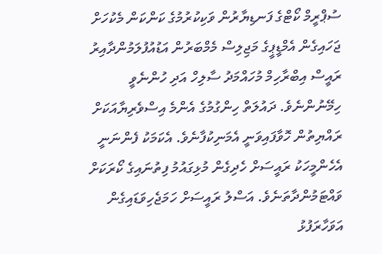ސުޕްރީމް ކޯޓްގެ ފަނޑިޔާރުން ވަކިކުރުމުގެ ކަންކަން މެކުހަށް ޖަހައިގެން އެމްޑީޕީގެ މަޖިލިސް މެމްބަރުން އަޑުއުފުލަމުންދާއިރު ރައީސް އިބްރާހިމް މުހައްމަދު ސާލިހް އަދި ހުންނެވީ ހިމޭނުންނެވެ. ދައުލަތް ހިންގުމުގެ އެންމެ އިސްވެރިޔާއަކަށް ރައްޔިތުން ހޮވާފައިވަނީ އެމަނިކުފާނެވެ. އެކަމަކު ފެންނަނީ އެހެންމީހަކު ރައީސަށް ހެދިގެން މުޅިގައުމު ފިތުނައިގެ ކޯރަކަށް ވައްޓަމުންދާތަނެވެ. އަސްލު ރައީސަށް ހަމަޖެހިވަޑައިގެން އަވަހާރަފުޅު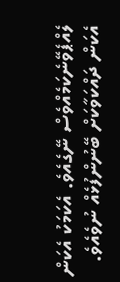ލެއްޕެވޭނެކަމެއްވެސް ނޭގެއެވެ. އެކަމަކު އެކަން އެކަން ދައްކަވާކަށް ބޭނުންފުޅެއް ނުވެއެވެ.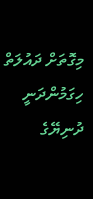މިގޮތަށް ދައުލަތް ހިގަމުންދަނީ ދުނިޔޭގެ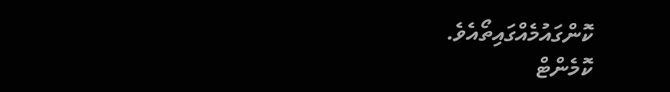ކޮންގައުމެއްގައިތޯއެވެ.
ކޮމެންޓް